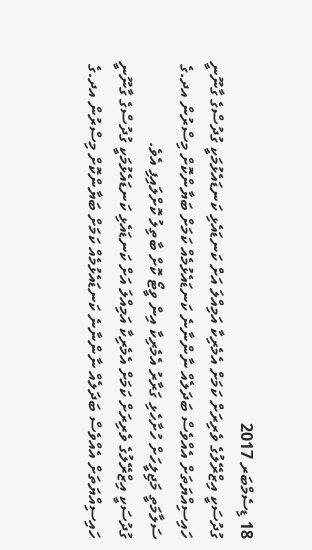18 ޑިސެމްބަރ 2017
ގުދުސަކީ އިޒްރޭލުގެ ވެރިރަށް ކަމަށް އެމެރިކާ އަމިއްލަ އަށް ކަނޑައެޅި ކަނޑައެޅުމަކީ ގުދުސްގެ ގާނޫނީ ހައިސިއްޔަތަށް އެއްވެސް ބަދަލެއް ނާންނާނެ ކަނޑައެޅުމެއް ކަމަށް ބަޔާންކޮށް މިސްރުން އދ.ގެ ސަލާމަތީ މަޖިލީހަށް ހުށާހެޅި ގަރާރު އެމެރިކާ އިން ވީޓޯ ކޮށް ބާތިލު ކޮށްލައިފި އެވެ.
ގުދުސަކީ އިޒްރޭލުގެ ވެރިރަށް ކަމަށް އެމެރިކާ އަމިއްލަ އަށް ކަނޑައެޅި ކަނޑައެޅުމަކީ ގުދުސްގެ ގާނޫނީ ހައިސިއްޔަތަށް އެއްވެސް ބަދަލެއް ނާންނާނެ ކަނޑައެޅުމެއް ކަމަށް ބަޔާންކޮށް މިސްރުން އދ.ގެ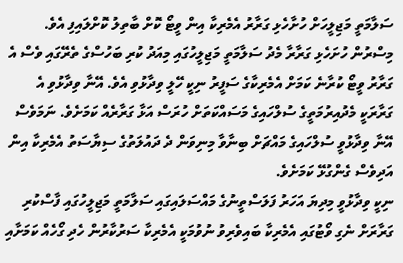ސަލާމަތީ މަޖިލީހަށް ހުށާހެޅި ގަރާރު އެމެރިކާ އިން ވީޓޯ ކޮށް ބާތިލު ކޮށްލައިފި އެވެ.
މިސްރުން ހުށަހެޅި ގަރާރާ މެދު ސަލާމަތީ މަޖިލީހުގައި މިއަދު ކުރި ބަހުސްގެ ތެރޭގައި ވެސް އެ ގަރާރު ވީޓޯ ކުރާނެ ކަމަށް އެމެރިކާގެ ސަފީރު ނިކީ ހޭލީ ވިދާޅުވި އެވެ. އޭނާ ވިދާޅުވި އެ ގަރާރަކީ މެދުއިރުމަތީގެ ސުލްހައިގެ މަސައްކަތަށް ހުރަސް އަޅާ ގަރާރެއް ކަމަށެވެ. ނަމަވެސް އޭނާ ވިދާޅުވީ ސުލްހައިގެ މައްޗަށް ބިނާވާ މިނިވަން ދެ ދައުލަތުގެ ސިޔާސަތު އެމެރިކާ އިން އަދިވެސް ގެންގުޅޭ ކަމަށެވެ.
ނިކީ ވިދާޅުވީ މިދިޔަ އަހަރު ފަލަސްތީނުގެ މައްސަލައިގައި ސަލާމަތީ މަޖިލީހުގައި ފާސްކުރި ގަރާރަށް ނެގި ވޯޓުގައި އެމެރިކާ ބައިވެރިވު ނުވުމަކީ އެމެރިކާ ސަރުކާރުން ހެދި ގޯހެއް ކަމަށާއި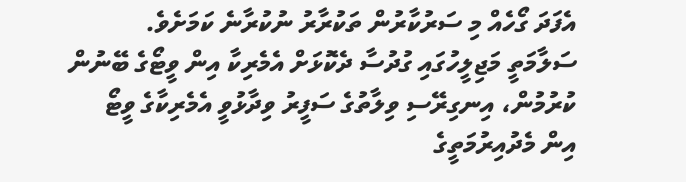އެފަދަ ގޯހެއް މި ސަރުކާރުން ތަކުރާރު ނުކުރާނެ ކަމަށެވެ.
ސަލާމަތީ މަޖިލީހުގައި ގުދުސާ ދެކޮޅަށް އެމެރިކާ އިން ވީޓޯގެ ބޭނުން ކުރުމުން، އިނގިރޭސި ވިލާތުގެ ސަފީރު ވިދާޅުވީ އެމެރިކާގެ ވީޓޯ އިން މެދުއިރުމަތީގެ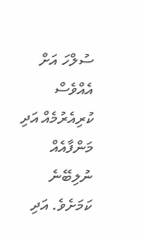ސުލްހަ އަށް އެއްވެސް ކުރިއެރުމެއް އަދި މަންފާއެއް ނުލިބޭނެ ކަމަށެވެ. އަދި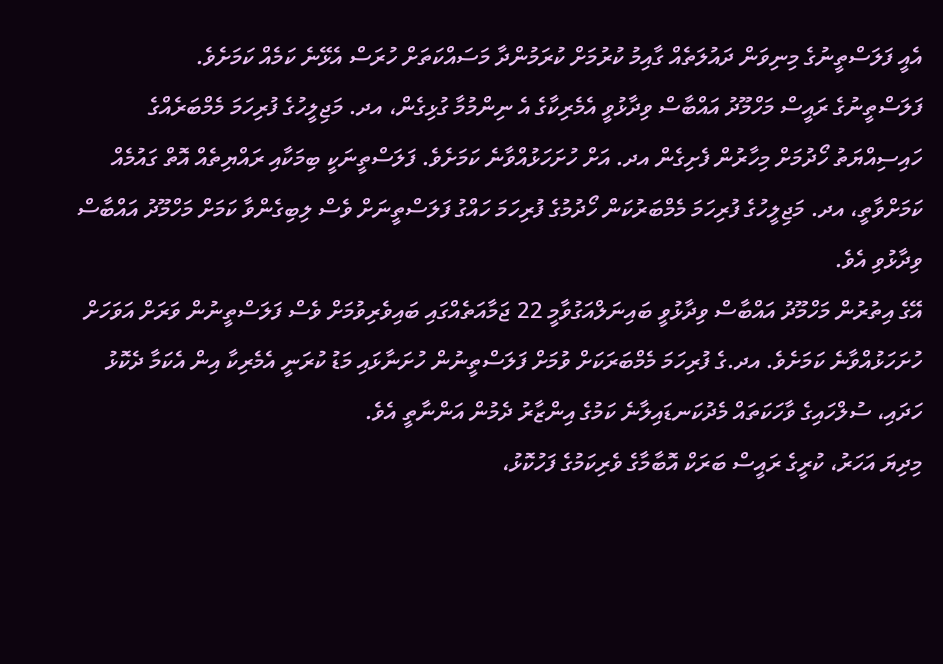އެއީ ފަލަސްތީނުގެ މިނިވަން ދައުލަތެއް ގާއިމު ކުރުމަށް ކުރަމުންދާ މަސައްކަތަށް ހުރަސް އެޅޭނެ ކަމެއް ކަމަށެވެ.
ފަލަސްތީނުގެ ރައީސް މަހްމޫދު އައްބާސް ވިދާޅުވީ އެމެރިކާގެ އެ ނިންމުމާ ގުޅިގެން، އދ. މަޖިލީހުގެ ފުރިހަމަ މެމްބަރެއްގެ ހައިސިއްޔަތު ހޯދުމަށް މިހާރުން ފެށިގެން އދ. އަށް ހުށަހަޅުއްވާނެ ކަމަށެވެ. ފަލަސްތީނަކީ ބިމަކާއި ރައްޔިތެއް އޮތް ގައުމެއް ކަމަށްވާތީ، އދ. މަޖިލީހުގެ ފުރިހަމަ މެމްބަރުކަން ހޯދުމުގެ ފުރިހަމަ ހައްގު ފަލަސްތީނަށް ވެސް ލިބިގެންވާ ކަމަށް މަހްމޫދު އައްބާސް ވިދާޅުވި އެވެ.
އޭގެ އިތުރުން މަހްމޫދު އައްބާސް ވިދާޅުވީ ބައިނަލްއަގުވާމީ 22 ޖަމާއަތެއްގައި ބައިވެރިވުމަށް ވެސް ފަލަސްތީނުން ވަރަށް އަވަހަށް ހުށަހަޅުއްވާނެ ކަމަށެވެ. އދ.ގެ ފުރިހަމަ މެމްބަރަކަށް ވުމަށް ފަލަސްތީނުން ހުށަނާޅައި މަޑު ކުރަނީ އެމެރިކާ އިން އެކަމާ ދެކޮޅު ހަދައި، ސުލްހައިގެ ވާހަކަތައް މެދުކަނޑައިލާނެ ކަމުގެ އިންޒާރު ދެމުން އަންނާތީ އެވެ.
މިދިޔަ އަހަރު، ކުރީގެ ރައީސް ބަރަކް އޮބާމާގެ ވެރިކަމުގެ ފަހުކޮޅު،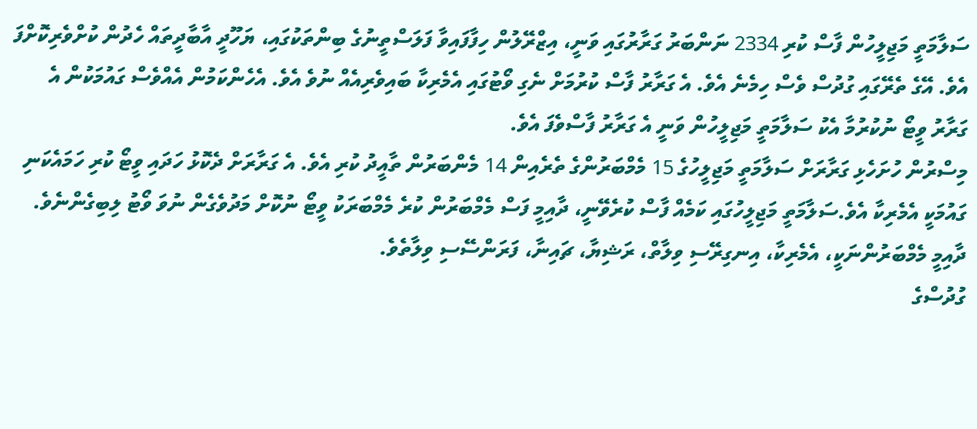ސަލާމަތީ މަޖިލީހުން ފާސް ކުރި 2334 ނަންބަރު ގަރާރުގައި ވަނީ، އިޒްރޭލުން ހިފާފައިވާ ފަލަސްތީނުގެ ބިންތަކުގައި، ޔަހޫދީ އާބާދީތައް ހެދުން ކުށްވެރިކޮށްފަ އެވެ. އޭގެ ތެރޭގައި ގުދުސް ވެސް ހިމެނެ އެވެ. އެ ގަރާރު ފާސް ކުރުމަށް ނެގި ވޯޓުގައި އެމެރިކާ ބައިވެރިއެއް ނުވެ އެވެ. އެހެންކަމުން އެއްވެސް ގައުމަކުން އެ ގަރާރު ވީޓޯ ނުކުރުމާ އެކު ސަލާމަތީ މަޖިލީހުން ވަނީ އެ ގަރާރު ފާސްވެފަ އެވެ.
މިސްރުން ހުށަހެޅި ގަރާރަށް ސަލާމަތީ މަޖިލީހުގެ 15 މެމްބަރުންގެ ތެރެއިން 14 މެންބަރުން ތާއީދު ކުރި އެވެ. އެ ގަރާރަށް ދެކޮޅު ހަދައި ވީޓޯ ކުރި ހަމައެކަނި ގައުމަކީ އެމެރިކާ އެވެ.ސަލާމަތީ މަޖިލީހުގައި ކަމެއް ފާސް ކުރެވޭނީ، ދާއިމީ ފަސް މެމްބަރުން ކުރެ މެމްބަރަކު ވީޓޯ ނުކޮށް މަދުވެގެން ނުވަ ވޯޓު ލިބިގެންނެވެ. ދާއިމީ މެމްބަރުންނަކީ، އެމެރިކާ، އިނގިރޭސި ވިލާތް، ރަޝިޔާ، ޗައިނާ، ފަރަންސޭސި ވިލާތެވެ.
ގުދުސްގެ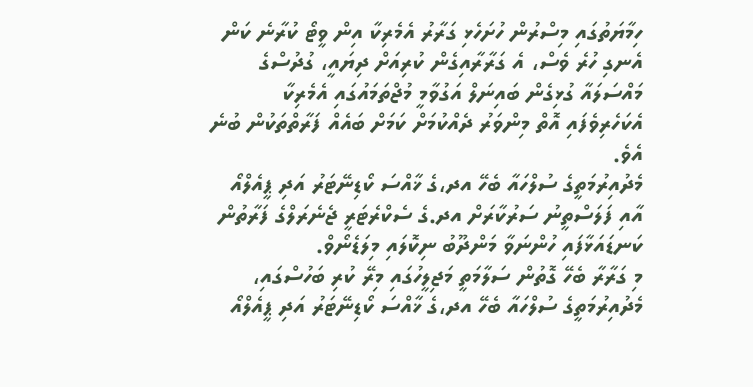ހިމާޔަތުގައި މިސްރުން ހުށަހެޅި ގަރާރު އެމެރިކާ އިން ވީޓޯ ކުރާނެ ކަން އެނގި ހުރެ ވެސް، އެ ގަރާރާއިގެން ކުރިއަށް ދިޔައީ، ގުދުސްގެ މައްސަލައާ ގުޅިގެން ބައިނަލް އަގުވާމީ މުޖްތަމައުގައި އެމެރިކާ އެކަހެރިވެފައި އޮތް މިންވަރު ދެއްކުމަށް ކަމަށް ބައެއް ފަރާތްތަކުން ބުނެ އެވެ.
މެދުއިރުމަތީގެ ސުލްހައާ ބެހޭ އދ،ގެ ޚާއްސަ ކޯޑިނޭޓަރު އަދި ޕީއެލްއޯ އާއި ފަލަސްތީނު ސަރުކާރަށް އދ.ގެ ސެކްރެޓަރީ ޖެނެރަލްގެ ފަރާތުން ކަނޑައަޅާފައި ހުންނަވާ މަންދޫބު ނިކޮލައި މިލަޑެނޯވް.
މި ގަރާރާ ބެހޭ ގޮތުން ސަލާމަތީ މަޖިލީހުގައި މިރޭ ކުރި ބަހުސްގައި، މެދުއިރުމަތީގެ ސުލްހައާ ބެހޭ އދ،ގެ ޚާއްސަ ކޯޑިނޭޓަރު އަދި ޕީއެލްއޯ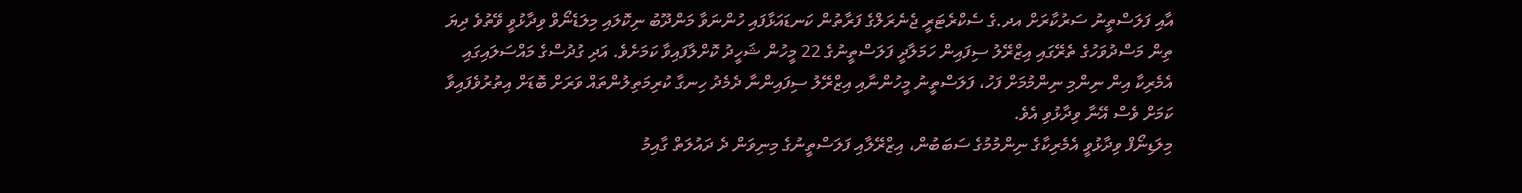އާއި ފަލަސްތީނު ސަރުކާރަށް އދ.ގެ ސެކްރެޓަރީ ޖެނެރަލްގެ ފަރާތުން ކަނޑައަޅާފައި ހުންނަވާ މަންދޫބު ނިކޮލައި މިލަޑެނޯވް ވިދާޅުވީ ވޭތުވެ ދިޔަ ތިން މަސްދުވަހުގެ ތެރޭގައި އިޒްރޭލު ސިފައިން ހަމަލާދީ ފަލަސްތީނުގެ 22 މީހުން ޝަހީދު ކޮށްލާފައިވާ ކަމަށެވެ. އަދި ގުދުސްގެ މައްސަލައިގައި އެމެރިކާ އިން ނިންމި ނިންމުމަށް ފަހު، ފަލަސްތީނު މީހުންނާއި އިޒްރޭލު ސިފައިންނާ ދެމެދު ހިނގާ ކުރިމަތިލުންތައް ވަރަށް ބޮޑަށް އިތުރުވެފައިވާ ކަމަށް ވެސް އޭނާ ވިދާޅުވި އެވެ.
މިލަޑިނޯފް ވިދާޅުވީ އެމެރިކާގެ ނިންމުމުގެ ސަބަބުން، އިޒްރޭލާއި ފަލަސްތީނުގެ މިނިވަން ދެ ދައުލަތް ގާއިމު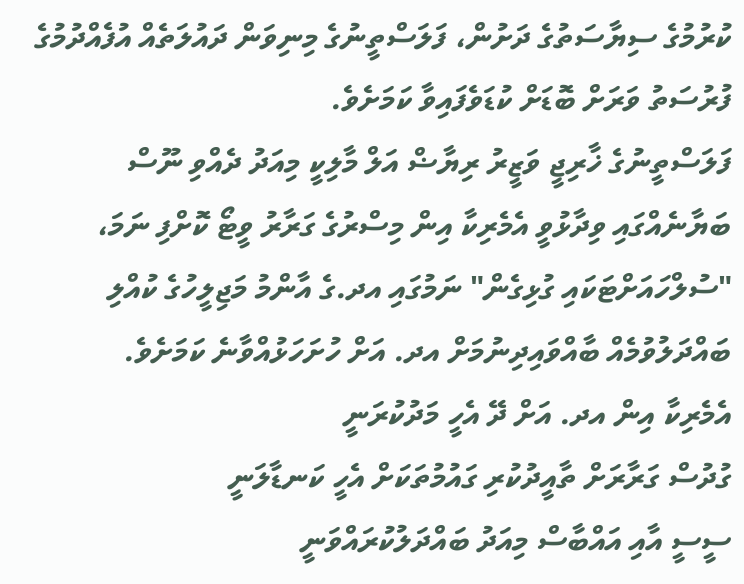ކުރުމުގެ ސިޔާސަތުގެ ދަށުން، ފަލަސްތީނުގެ މިނިވަން ދައުލަތެއް އުފެއްދުމުގެ ފުރުސަތު ވަރަށް ބޮޑަށް ކުޑަވެފައިވާ ކަމަށެވެ.
ފަލަސްތީނުގެ ޚާރިޖީ ވަޒީރު ރިޔާޟް އަލް މާލިކީ މިއަދު ދެއްވި ނޫސް ބަޔާނެއްގައި ވިދާޅުވީ އެމެރިކާ އިން މިސްރުގެ ގަރާރު ވީޓޯ ކޮށްފި ނަމަ، "ސުލްހައަށްޓަކައި ގުޅިގެން" ނަމުގައި އދ.ގެ އާންމު މަޖިލީހުގެ ކުއްލި ބައްދަލުވުމެއް ބާއްވައިދިނުމަށް އދ. އަށް ހުށަހަޅުއްވާނެ ކަމަށެވެ.
އެމެރިކާ އިން އދ. އަށް ދޭ އެހީ މަދުކުރަނީ
ގުދުސް ގަރާރަށް ތާއީދުކުރި ގައުމުތަކަށް އެހީ ކަނޑާލަނީ
ސީސީ އާއި އައްބާސް މިއަދު ބައްދަލުކުރައްވަނީ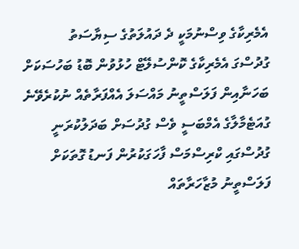އެމެރިކާގެ ވިސްނުމަކީ ދެ ދައުލަތުގެ ސިޔާސަތު
ގުދުސްގަ އެމެރިކާގެ ކޮންސުލޭޓް ހުޅުވުން ބޮޑު ބަހުސަކަށް
ބަހަނާއިން ފަލަސްތީނު މައްސަލަ އެއްފަރާތެއް ނުކުރެވޭނެ
ގުއަޓެމާލާގެ އެމްބަސީ ވެސް ގުދުސަށް ބަދަލުކުރަނީ
ގުދުސްގައި ކްރިސްމަސް ފާހަގަކުރުން ފަނޑު ގޮތަކަށް
ފަލަސްތީނު މުޒާހަރާތައް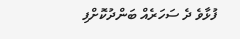ފުޅާވެ ދެ ސަހަރެއް ބަންދުކޮށްފި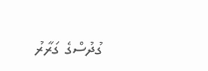ގުދުސްގެ ގަރާރު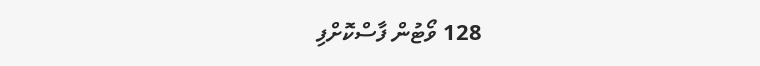128 ވޯޓުން ފާސްކޮށްފި